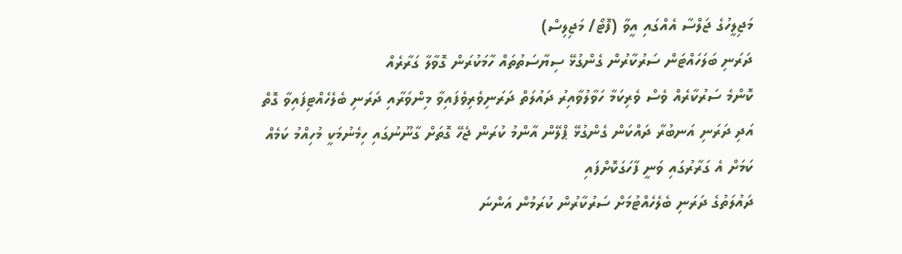މަޖިލީހުގެ ޖަލްސާ އެއްގައި އީވާ (ފޮޓޯ/ މަޖިލިސް)
ދަރަނި ބަލަހައްޓަން ސަރުކާރުން ގެންގުޅޭ ސިޔާސަތުތައް ހާމަކުރަން ގޮވާލާ ގަރާރެއް
ކޮންމެ ސަރުކާރެއް ވެސް ވެރިކަމާ ހަވާލުވާއިރު ދައުލަތް ދަރަނިވެރިވެފައިވާ މިންވަރާއި ދަރަނި ބެލެހެއްޓިފައިވާ ގޮތް އަދި ދަރަނި އަނބުރާ ދައްކަން ގެންގުޅޭ ޕްލޭން އާންމު ކުރަން ޖެހޭ ގޮތަށް ގާނޫނުގައި ހިމެނުމަކީ މުހިއްމު ކަމެއް ކަމަށް އެ ގަރާރުގައި ވަނީ ފާހަގަކޮށްފައި
ދައުލަތުގެ ދަރަނި ބެލެހެއްޓުމަށް ސަރުކާރުން ކުރަމުން އަންނަ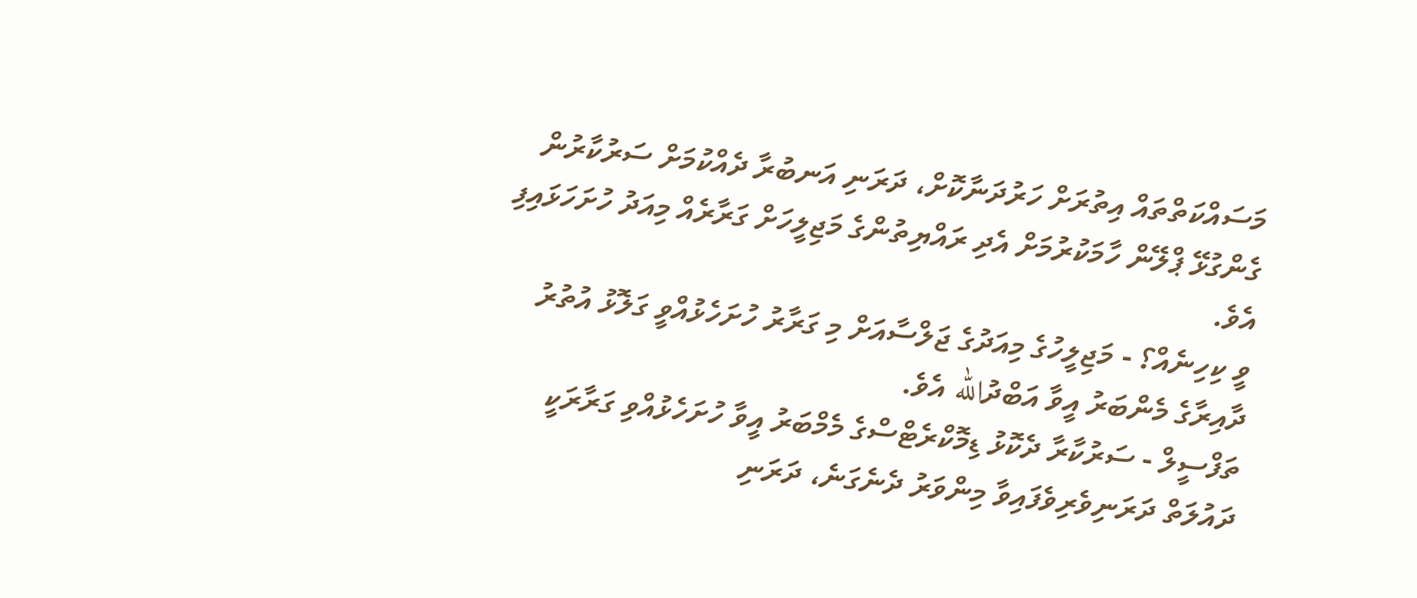މަސައްކަތްތައް އިތުރަށް ހަރުދަނާކޮށް، ދަރަނި އަނބުރާ ދެއްކުމަށް ސަރުކާރުން ގެންގުޅޭ ޕްލޭން ހާމަކުރުމަށް އެދި ރައްޔިތުންގެ މަޖިލީހަށް ގަރާރެއް މިއަދު ހުށަހަޅައިފި އެވެ.
ވީ ކިހިނެއް؟ - މަޖިލީހުގެ މިއަދުގެ ޖަލްސާއަށް މި ގަރާރު ހުށަހެޅުއްވީ ގަލޮޅު އުތުރު ދާއިރާގެ މެންބަރު އީވާ އަބްދުالله އެވެ.
ތަފްސީލް - ސަރުކާރާ ދެކޮޅު ޑިމޮކްރެޓްސްގެ މެމްބަރު އީވާ ހުށަހެޅުއްވި ގަރާރަކީ ދައުލަތް ދަރަނިވެރިވެފައިވާ މިންވަރު ދެނެގަނެ، ދަރަނި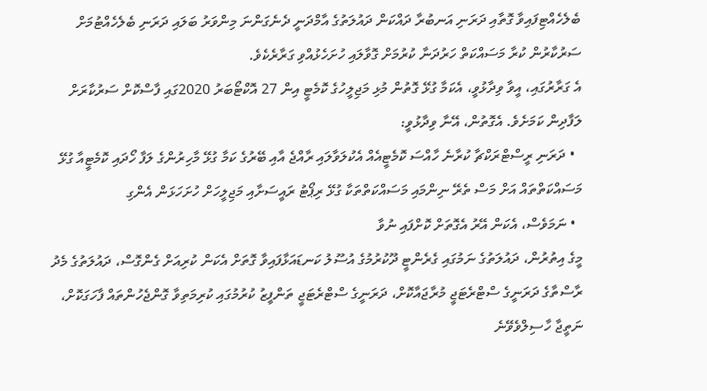ބެލެހެއްޓިފައިވާ ގޮތާއި ދަރަނި އަނބުރާ ދައްކަން ދައުލަތުގެ އާމްދަނީ ދެނެގަންނަ މިންވަރު ބަލައި ދަރަނި ބެލެހެއްޓުމަށް ސަރުކާރުން ކުރާ މަސައްކަތް ހަރުދަނާ ކުރުމަށް ގޮވާލައި ހުށަހެޅުއްވި ގަރާރެކެވެ.
އެ ގަރާރުގައި، އީވާ ވިދާޅުވީ، އެކަމާ ގުޅޭ ގޮތުން މުޅި މަޖިލީހުގެ ކޮމެޓީ އިން 27 އޮކްޓޯބަރު 2020ގައި ފާސްކޮށް ސަރުކާރަށް ލަފާދިން ކަމަށެވެ. އެގޮތުން، އޭނާ ވިދާޅުވީ:
  • ދަރަނި ރީސްޓްރަކްޗާ ކުރާނެ ހާއްސަ ކޮމެޓީއެއް އެކުލަވާލައި ރާއްޖެ އާއި ބޭރުގެ ކަމާ ގުޅޭ މާހިރުންގެ ލަފާ ހޯދައި ކޮމެޓީއާ ގުޅޭ މަސައްކަތްތައް އަށް މަސް ތެރޭ ނިންމައި މަސައްކަތްތަކާ ގުޅޭ ރިޕޯޓު ރައީސަށާއި މަޖިލީހަށް ހުށަހަޅަން އެންގި
  • ނަމަވެސް، އެކަން އޭރު އެގޮތަށް ކޮށްފައި ނުވާ
މީގެ އިތުރުން، ދައުލަތުގެ ނަމުގައި ގެރެންޓީ ދޫކުރުމުގެ އުސޫލު ކަނޑައަޅާފައިވާ ގޮތަށް އެކަން ކުރިއަށް ގެންގޮސް، ދައުލަތުގެ މެދު ރާސްތާގެ ދަރަނީގެ ސްޓްރެޓަޖީ މުރާޖައާކޮށް، ދަރަނީގެ ސްޓްރެޓަޖީ ތަންފީޒު ކުރުމުގައި ކުރިމަތިވާ ގޮންޖެހުންތައް ފާހަގަކޮށް، ނަތީޖާ ހާސިލްވެވޭނެ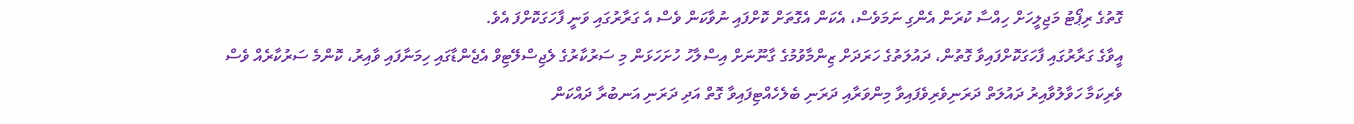ގޮތުގެ ރިޕޯޓު މަޖިލީހަށް ހިއްސާ ކުރަން އެންގި ނަމަވެސް، އެކަން އެގޮތަށް ކޮށްފައި ނުވާކަން ވެސް އެ ގަރާރުގައި ވަނީ ފާހަގަކޮށްފަ އެވެ.
އީވާގެ ގަރާރުގައި ފާހަގަކޮށްފައިވާ ގޮތުން، ދައުލަތުގެ ހަރަދަށް ޒިންމާވުމުގެ ގާނޫނަށް އިސްލާހު ހުށަހަޅަން މި ސަރުކާރުގެ ލެޖިސްލޭޓިވް އެޖެންޑާގައި ހިމަނާފައި ވާއިރު، ކޮންމެ ސަރުކާރެއް ވެސް ވެރިކަމާ ހަވާލުވާއިރު ދައުލަތް ދަރަނިވެރިވެފައިވާ މިންވަރާއި ދަރަނި ބެލެހެއްޓިފައިވާ ގޮތް އަދި ދަރަނި އަނބުރާ ދައްކަން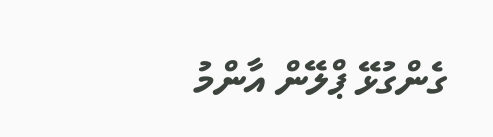ގެންގުޅޭ ޕްލޭން އާންމު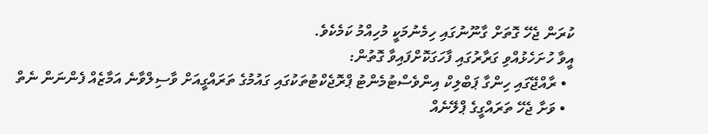ކުރަން ޖެހޭ ގޮތަށް ގާނޫނުގައި ހިމެނުމަކީ މުހިއްމު ކަމެކެވެ.
އީވާ ހުށަހެޅުއްވި ގަރާރުގައި ފާހަގަކޮށްފައިވާ ގޮތުން:
  • ރާއްޖޭގައި ހިންގާ ޕަބްލިކް އިންވެސްޓުމެންޓު ޕްރޮޖެކްޓުތަކުގައި ގައުމުގެ ތަރައްގީއަށް ވާސިލްވާނެ އަމާޒެއް ފެންނަން ނެތް
  • ވަށާ ޖެހޭ ތަރައްގީގެ ޕްލޭނެއް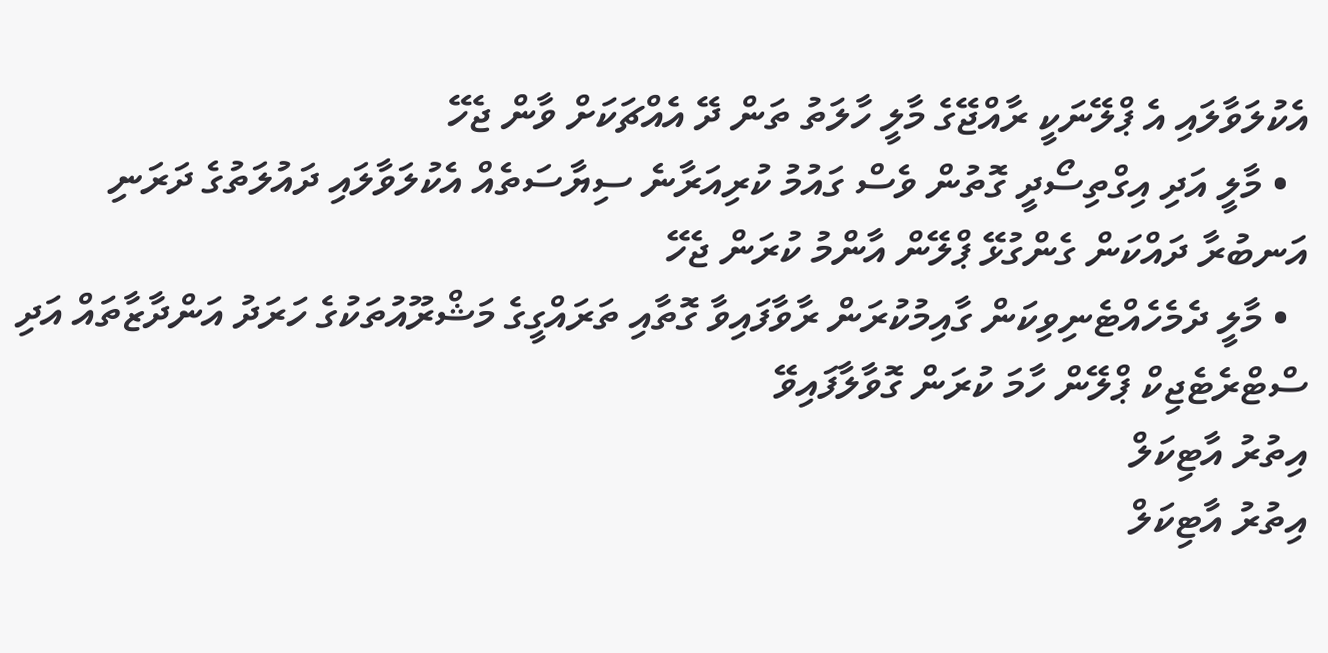އެކުލަވާލައި އެ ޕްލޭނަކީ ރާއްޖޭގެ މާލީ ހާލަތު ތަން ދޭ އެއްޗަކަށް ވާން ޖެހޭ
  • މާލީ އަދި އިގްތިސޯދީ ގޮތުން ވެސް ގައުމު ކުރިއަރާނެ ސިޔާސަތެއް އެކުލަވާލައި ދައުލަތުގެ ދަރަނި އަނބުރާ ދައްކަން ގެންގުޅޭ ޕްލޭން އާންމު ކުރަން ޖެހޭ
  • މާލީ ދެމެހެއްޓެނިވިކަން ގާއިމުކުރަން ރާވާފައިވާ ގޮތާއި ތަރައްގީގެ މަޝްރޫއުތަކުގެ ހަރަދު އަންދާޒާތައް އަދި ސްޓްރެޓެޖިކް ޕްލޭން ހާމަ ކުރަން ގޮވާލާފައިވޭ
އިތުރު އާޓިކަލް
އިތުރު އާޓިކަލް